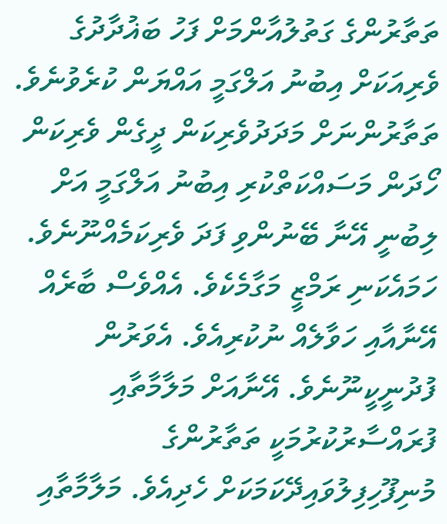ތަތާރުންގެ ގަތުލުއާންމަށް ފަހު ބަޣުދާދުގެ ވެރިއަކަށް އިބުނު އަލްގަމީ އައްޔަން ކުރެވުނެވެ. ތަތާރުންނަށް މަދަދުވެރިކަން ދީގެން ވެރިކަން ހޯދަން މަސައްކަތްކުރި އިބުނު އަލްގަމީ އަށް ލިބުނީ އޭނާ ބޭނުންވި ފަދަ ވެރިކަމެއްނޫނެވެ. ހަމައެކަނި ރަމްޒީ މަގާމެކެވެ. އެއްވެސް ބާރެއް އޭނާއާއި ހަވާލެއް ނުކުރިއެވެ. އެވަރުން ފުދުނީކީނޫނެވެ. އޭނާއަށް މަލާމާތާއި ފުރައްސާރުކުރުމަކީ ތަތާރުންގެ މުނިފޫހިފިލުވައިދޭކަމަކަށް ހެދިއެވެ. މަލާމާތާއި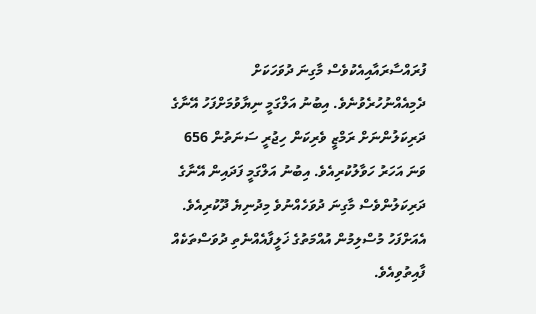ފުރައްސާރައާއިއެކުވެސް މާގިނަ ދުވަހަކަށް ދެމިއެއްނުހުރެވުނެވެ. އިބުނު އަލްގަމީ ނިޔާވުމަށްފަހު އޭނާގެ ދަރިކަލުންނަށް ރަމްޒީ ވެރިކަން ހިޖުރީ ސަނަތުން 656 ވަނަ އަހަރު ހަވާލުކުރިއެވެ. އިބުނު އަލްގަމީ ފަދައިން އޭނާގެ ދަރިކަލުންވެސް މާގިނަ ދުވަހެއްނުވެ މިދުނިޔެ ދޫކުރިއެވެ. އެއަށްފަހު މުސްލިމުން އުއްމަތުގެ ޚަލީފާއެއްނެތި ދުވަސްތަކެއް ފާއިތުވިއެވެ.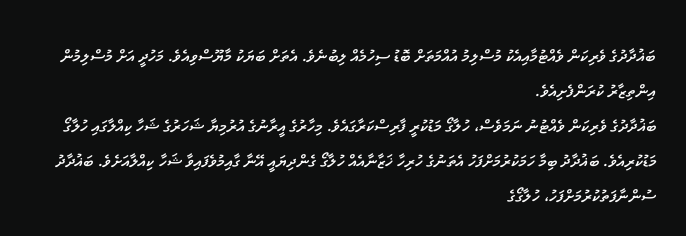ބަޣުދާދުގެ ވެރިކަން ވެއްޓުމާއިއެކު މުސްލިމު އުއްމަތަށް ބޮޑު ސިހުމެއް ލިބުނެވެ. އެތަށް ބަޔަކު މާޔޫސްވިއެވެ. މަހުދީ އަށް މުސްލިމުން އިންތިޒާރު ކުރަންފެށިއެވެ.
ބަޣުދާދުގެ ވެރިކަން ވެއްޓުނު ނަމަވެސް، ހުލާގޯ މަޑުކުރީ ފާރިސްކަރާގައެވެ. މިހާރުގެ އީރާނުގެ އުރުމިޔާ ޝަހަރުގެ ޝަހާ ކިއްލާގައި ހުލާގޯ މަޑުކުރިއެވެ. ބަޣުދާދު ބިމާ ހަމަކުރުމަށްފަހު އެތަނުގެ ހުރިހާ ޚަޒާނާއެއް ހުލާގޯ ގެންދިޔައީ އޭނާ ގާއިމުވެފައިވާ ޝަހާ ކިއްލާއަށެވެ. ބަޣުދާދު ސުންނާފަތުކުރުމަށްފަހު، ހުލާގޯގެ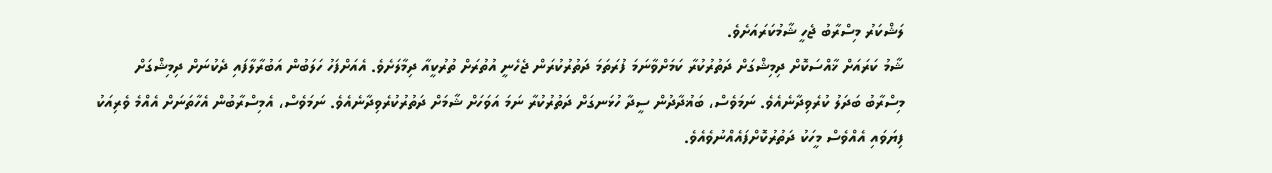ލަޝްކަރު މިސްރާބު ޖެހީ ޝާމުކަރައަށެވެ.
ޝާމު ކަރައަށް ޚާއްސަކޮށް ދިމިޝްގަށް ދަތުރުކުރާ ކަމަށްވާނަމަ ފުރަތަމަ ދަތުރުކުރަން ޖެހެނީ އުތުރަށް ތުރުކީއާ ދިމާލަށެވެ. އެއަށްފަހު ހަލަބުން އަބުރާލާފައި ދެކުނަށް ދިމިޝްގަށް މިސްރާބު ބަދަލު ކުރެވިދާނެއެވެ. ނަމަވެސް، ބަޣުދާދުން ސީދާ ހުޅަނގަށް ދަތުރުކުރާ ނަމަ އަވަހަށް ޝާމަށް ދަތުރުކުރެވިދާނެއެވެ. ނަމަވެސް، އެމިސްރާބުން އެހާތަނަށް އެއްމެ ވެރިއަކު ފިޔަވައި އެއްވެސް މީހަކު ދަތުރުކޮށްފައެއްނުވެއެވެ.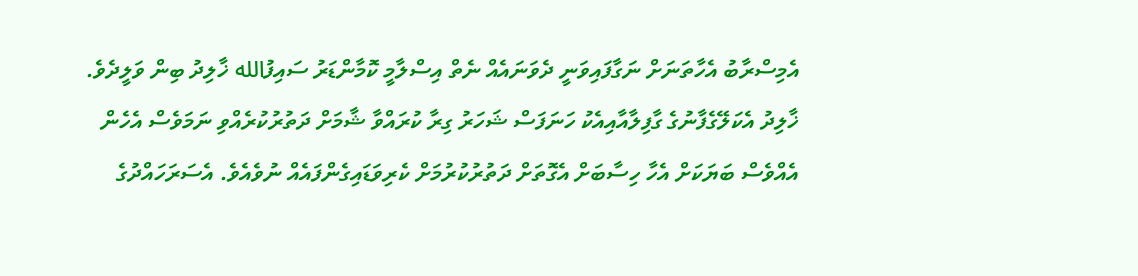އެމިސްރާބު އެހާތަނަށް ނަގާފައިވަނީ ދެވަނައެއް ނެތް އިސްލާމީ ކޮމާންޑަރު ސައިފުالله ޚާލިދު ބިން ވަލީދެވެ. ޚާލިދު އެކަލޭގެފާނުގެ ގާފިލާއާއިއެކު ހަނަފަސް ޝަހަރު ގިރާ ކުރައްވާ ޝާމަށް ދަތުރުކުރެއްވި ނަމަވެސް އެހެން އެއްވެސް ބަޔަކަށް އެހާ ހިސާބަށް އެގޮތަށް ދަތުރުކުރުމަށް ކެރިވަޑައިގެންފައެއް ނުވެއެވެ. އެސަރަހައްދުގެ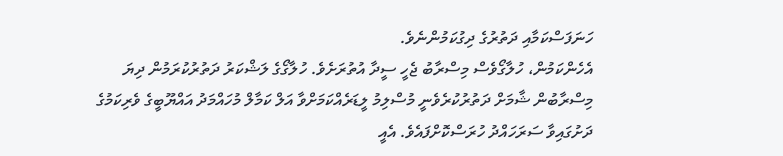ހަނަފަސްކަމާއި ދަތުރުގެ ދިގުކަމުންނެވެ.
އެހެންކަމުން، ހުލާގޯވެސް މިސްރާބު ޖެހީ ސީދާ އުތުރަށެވެ. ހުލާގޯގެ ލަޝްކަރު ދަތުރުކުރަމުން ދިޔަ މިސްރާބުން ޝާމަށް ދަތުރުކުރެވެނީ މުސްލިމު ލީޑަރެއްކަމަށްވާ އަލް ކަމާލް މުހައްމަދު އައްޔޫބީގެ ވެރިކަމުގެ ދަށުގައިވާ ސަރަހައްދު ހުރަސްކޮށްފައެވެ. އެއީ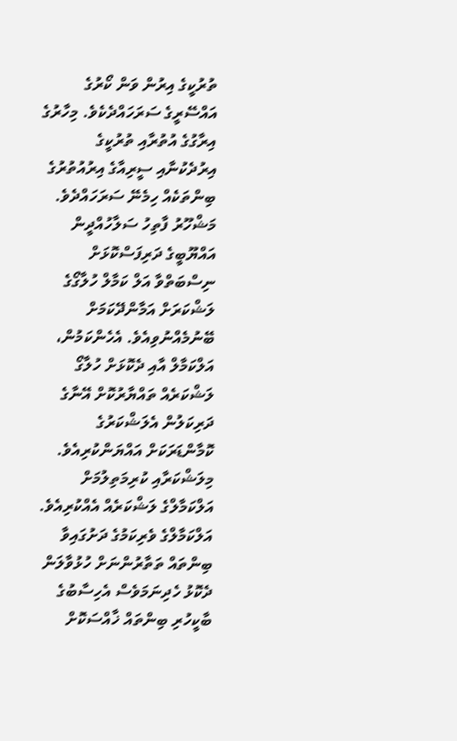ތުރުކީގެ އިރުން ވަން ކޯރުގެ އައްސޭރީގެ ސަރަހައްދެކެވެ. މިހާރުގެ އިރާގުގެ އުތުރާއި ތުރުކީގެ އިރުދެކުނާއި ސީރިއާގެ އިރުއުތުރުގެ ބިންތަކެއް ހިމެނޭ ސަރަހައްދެވެ.
މަޝްހޫރު ފާތިހު ސަލާހުއްދީން އައްޔޫބީގެ ދަރިފަސްކޮޅަށް ނިސްބަތްވާ އަލް ކަމާލް ހުލާގޯގެ ލަޝްކަރަށް އަމާންދޭކަމަށް ބޭނުމެއްނުވިއެވެ. އެހެންކަމުން، އަލްކަމާލް އާއި ދެކޮޅަށް ހުލާގޯ ލަޝްކަރެއް ތައްޔާރުކޮށް އޭނާގެ ދަރިކަލުން އެލަޝްކަރުގެ ކޮމާންޑަރަކަށް އައްޔަންކުރިއެވެ. މިލަޝްކަރާއި ކުރިމަތިލުމަށް އަލްކަމާލްގެ ލަޝްކަރެއް އެއްކުރިއެވެ. އަލްކަމާލްގެ ވެރިކަމުގެ ދަށުގައިވާ ބިންތައް ތަތާރުންނަށް ހުޅުވާލަން ދެކޮޅު ހެދިނަމަވެސް އެހިސާބުގެ ބާކީހުރި ބިންތައް ޚާއްސަކޮށް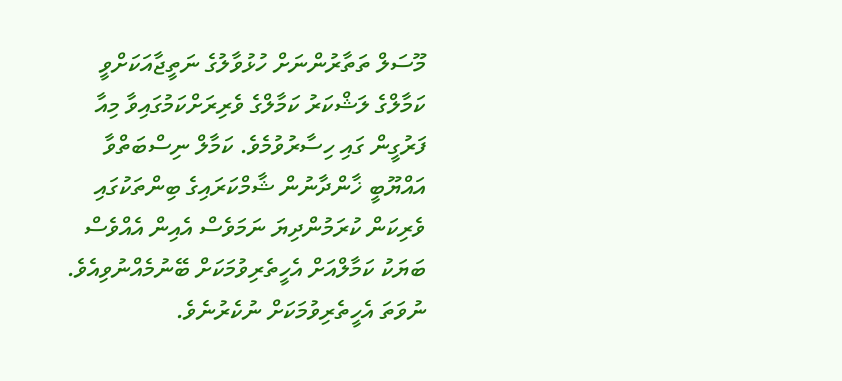މޫސަލް ތަތާރުންނަށް ހުޅުވާލުގެ ނަތީޖާއަކަށްވީ ކަމާލްގެ ލަޝްކަރު ކަމާލްގެ ވެރިރަށްކަމުގައިވާ މިއާ ފަރުގީން ގައި ހިސާރުވުމެވެ. ކަމާލް ނިސްބަތްވާ އައްޔޫބީ ޚާންދާނުން ޝާމްކަރައިގެ ބިންތަކުގައި ވެރިކަން ކުރަމުންދިޔަ ނަމަވެސް އެއިން އެއްވެސް ބަޔަކު ކަމާލްއަށް އެހީތެރިވުމަކަށް ބޭނުމެއްނުވިއެވެ. ނުވަތަ އެހީތެރިވުމަކަށް ނުކެރުނެވެ.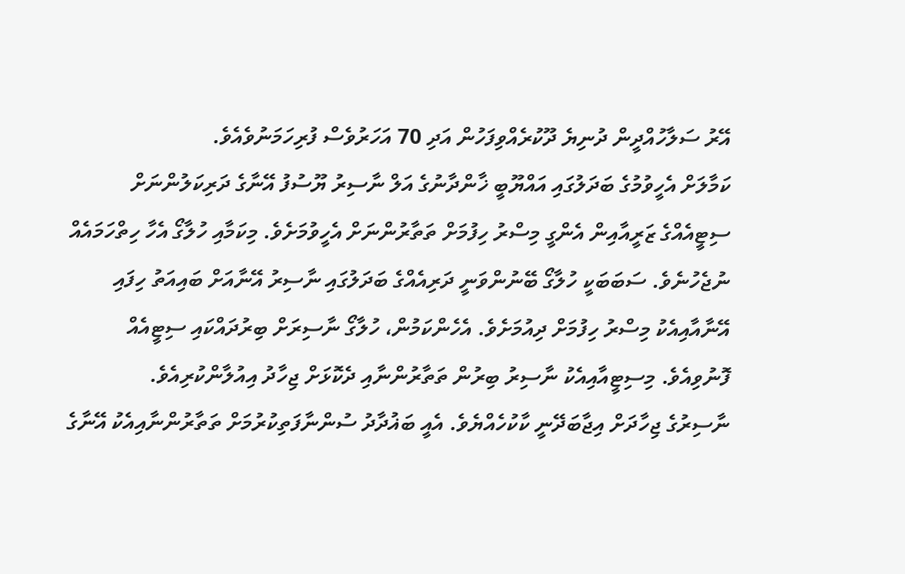އޭރު ސަލާހުއްދީން ދުނިޔެ ދޫކުރެއްވިފަހުން އަދި 70 އަހަރުވެސް ފުރިހަމަނުވެއެވެ.
ކަމާލަށް އެހީވުމުގެ ބަދަލުގައި އައްޔޫބީ ޚާންދާނުގެ އަލް ނާސިރު ޔޫސުފު އޭނާގެ ދަރިކަލުންނަށް ސިޓީއެއްގެ ޒަރީއާއިން އެންގީ މިސްރު ހިފުމަށް ތަތާރުންނަށް އެހީވުމަށެވެ. މިކަމާއި ހުލާގޯ އެހާ ހިތްހަމައެއް ނުޖެހުނެވެ. ސަބަބަކީ ހުލާގޯ ބޭނުންވަނީ ދަރިއެއްގެ ބަދަލުގައި ނާސިރު އޭނާއަށް ބައިއަތު ހިފައި އޭނާއާއިއެކު މިސްރު ހިފުމަށް ދިއުމަށެވެ. އެހެންކަމުން، ހުލާގޯ ނާސިރަށް ބިރުދައްކައި ސިޓީއެއް ފޮނުވިއެވެ. މިސިޓީއާއިއެކު ނާސިރު ބިރުން ތަތާރުންނާއި ދެކޮޅަށް ޖިހާދު އިއުލާންކުރިއެވެ.
ނާސިރުގެ ޖިހާދަށް އިޖާބަދޭނީ ކާކުހެއްޔެވެ. އެއީ ބަޣުދާދު ސުންނާފަތިކުރުމަށް ތަތާރުންނާއިއެކު އޭނާގެ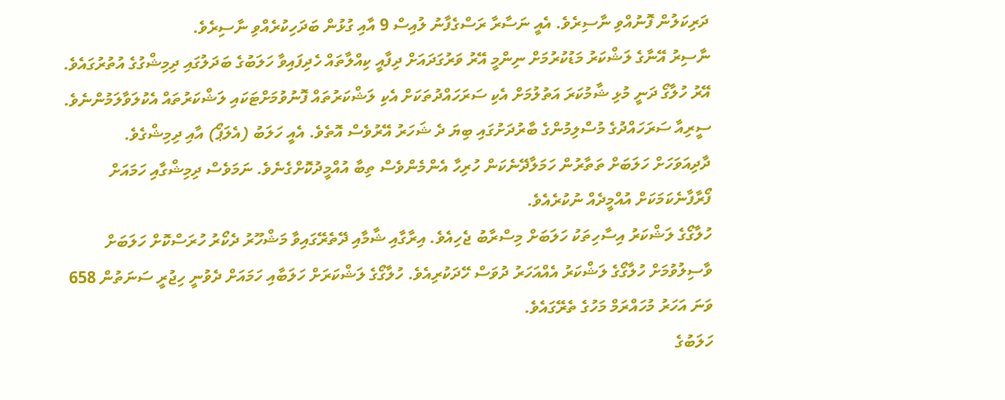ދަރިކަލުން ފޮނުއްވި ނާސިރެވެ. އެއީ ނަސާރާ ރަސްގެފާނު ލުއިސް 9 އާއި ގުޅުން ބަދަހިކުރެއްވި ނާސިރެވެ.
ނާސިރު އޭނާގެ ލަޝްކަރު މަޑުކުރުމަށް ނިންމީ އޭރު ވަރުގަދައަށް ދިފާއީ ކިއްލާތައް ހެދިފައިވާ ހަލަބުގެ ބަދަލުގައި ދިމިޝްގުގެ އުތުރުގައެވެ. އޭރު ހުލާގޯ ދަނީ މުޅި ޝާމުކަރަ އަތުލުމަށް އެކި ސަރަހައްދުތަކަށް އެކި ލަޝްކަރުތައް ފޮނުވުމަށްޓަކައި ލަޝްކަރުތައް އެކުލަވާލަމުންނެވެ. ސީރިއާ ސަރަހައްދުގެ މުސްލިމުންގެ ބާރުދަށުގައި ބިޔަ ދެ ޝަހަރު އޭރުވެސް އޮތެވެ. އެއީ ހަލަބު (އެލަޕޯ) އާއި ދިމިޝްގެވެ.
ދާދިއަވަހަށް ހަލަބަށް ތަތާރުން ހަމަލާދޭނެކަން ހުރިހާ އެންމެންވެސް ތިބާ އުއްމީދުކޮށްގެނެވެ. ނަމަވެސް ދިމިޝްގާއި ހަމައަށް ފޯރާފާނެކަމަކަށް އުއްމީދެއް ނުކުރެއެވެ.
ހުލާގޯގެ ލަޝްކަރު އިސާހިތަކު ހަލަބަށް މިސްރާބު ޖެހިއެވެ. އިރާގާއި ޝާމާއި ދޭތެރޭގައިވާ މަޝްހޫރު ދެކޯރު ހުރަސްކޮށް ހަލަބަށް ވާސިލުވުމަށް ހުލާގޯގެ ލަޝްކަރު އެއްއަހަރު ދުވަސް ހޭދަކުރިއެވެ. ހުލާގޯގެ ލަޝްކަރަށް ހަލަބާއި ހަމައަށް ދެވުނީ ހިޖުރީ ސަނަތުން 658 ވަނަ އަހަރު މުހައްރަމް މަހުގެ ތެރޭގައެވެ.
ހަލަބުގެ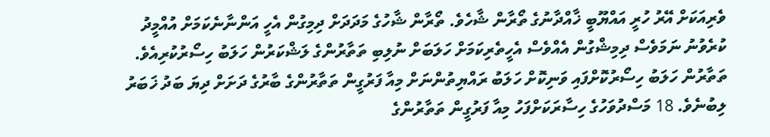ވެރިއަކަށް އޭރު ހުރީ އައްޔޫބީ ޚާއްދާނުގެ ތޯރާން ޝާހެވެ. ތޯރާން ޝާހުގެ މަދަދަށް ދިމިގުން އެހީ އަންނާނެކަމަށް އުއްމީދު ކުރެވުނު ނަމަވެސް ދިމިޝްގުން އެއްވެސް އެހީތެރިކަމަށް ހަލަބަށް ނުލިބި ތަތާރުންގެ ލަޝްކަރުން ހަލަބު ހިސޯރުކުރިއެވެ. ތަތާރުން ހަލަބު ހިސޯރުކޮށްފައި ވަނިކޮށް ހަލަބު ރައްޔިތުންނަށް މިއާ ފަރުގީން ތަތާރުންގެ ބާރުގެ ދަށަށް ދިޔަ ބަދު ޚަބަރު ލިބުނެވެ. 18 މަސްދުވަހުގެ ހިސާރަކަށްފަހު މިއާ ފަރުގީން ތަތާރުންގެ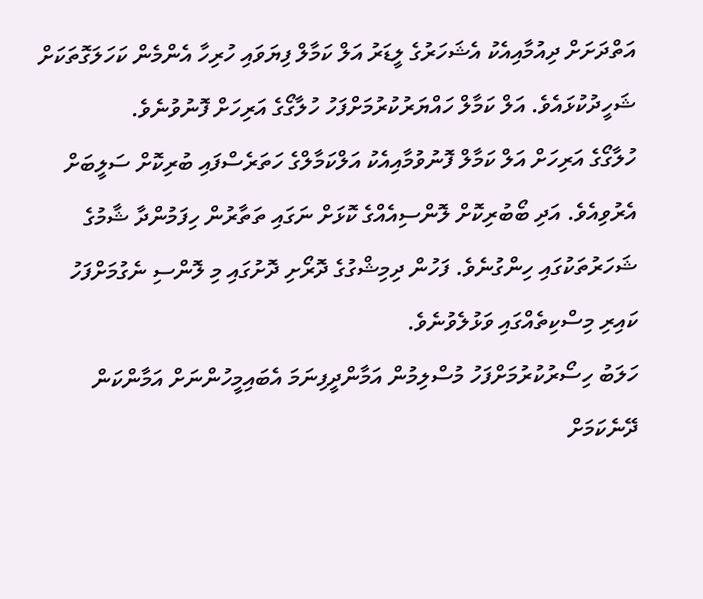އަތްދަށަށް ދިއުމާއިއެކު އެޝަހަރުގެ ލީޑަރު އަލް ކަމާލް ފިޔަވައި ހުރިހާ އެންމެން ކަހަލަގޮތަކަށް ޝަހީދުކުޅައެވެ. އަލް ކަމާލް ހައްޔަރުކުރުމަށްފަހު ހުލާގޯގެ އަރިހަށް ފޮނުވުނެވެ.
ހުލާގޯގެ އަރިހަށް އަލް ކަމާލް ފޮނުވުމާއިއެކު އަލްކަމާލްގެ ހަތަރެސްފައި ބުރިކޮށް ސަލީބަށް އެރުވިއެވެ. އަދި ބޯބުރިކޮށް ލޮންސިއެއްގެ ކޮޅަށް ނަގައި ތަތާރުން ހިފަމުންދާ ޝާމުގެ ޝަހަރުތަކުގައި ހިންގުނެވެ. ފަހުން ދިމިޝްގުގެ ދޮރޯށި ދޮށުގައި މި ލޮންސި ނެގުމަށްފަހު ކައިރި މިސްކިތެއްގައި ވަޅުލެވުނެވެ.
ހަލަބު ހިސޯރުކުރުމަށްފަހު މުސްލިމުން އަމާންދީފިނަމަ އެބައިމީހުންނަށް އަމާންކަން ދޭނެކަމަށް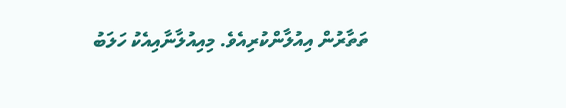ތަތާރުން އިއުލާންކުރިއެވެ. މިއިއުލާނާއިއެކު ހަލަބު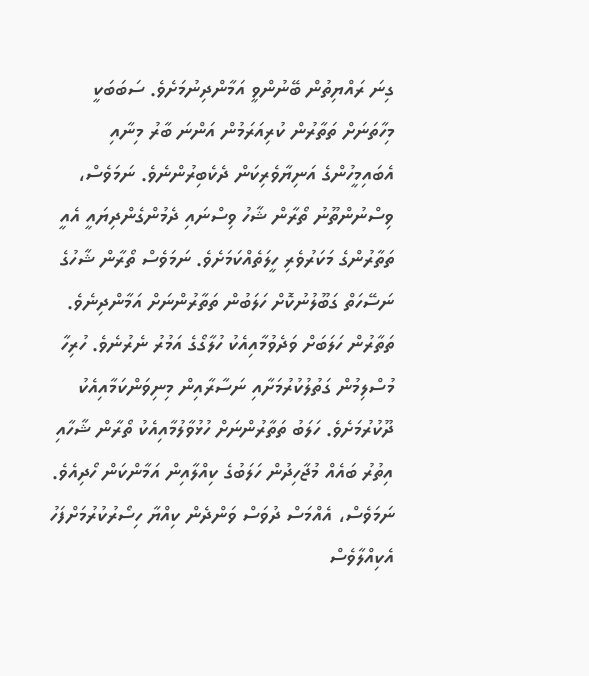ގިނަ ރައްޔިތުން ބޭނުންވީ އަމާންދިނުމަށެވެ. ސަބަބަކީ މިހާތަނަށް ތަތާރުން ކުރިއަރަމުން އަންނަ ބާރު މިނާއި އެބައިމީހުންގެ އަނިޔާވެރިކަން ދެކެބިރުންނެވެ. ނަމަވެސް، ވިސްނުންތޫނު ތޯރާން ޝާހު ވިސްނައި ދެމުންގެންދިޔައީ އެއީ ތަތާރުންގެ މަކަރުވެރި ހީލަތެއްކަމަށެވެ. ނަމަވެސް ތޯރާން ޝާހުގެ ނަސޭހަތް ގަބޫލުނުކޮށް ހަލަބުން ތަތާރުންނަށް އަމާންދިނެވެ.
ތަތާރުން ހަލަބަށް ވަދެވުމާއިއެކު ހުލާގޯގެ އަމުރު ނެރުނެވެ. ހުރިހާ މުސްލިމުން ގަތުލުކުރުމަށާއި ނަސާރާއިން މިނިވަންކަމާއިއެކު ދޫކުރުމަށެވެ. ހަލަބު ތަތާރުންނަށް ހުޅުވާލުމާއިއެކު ތޯރާން ޝާހާއި އިތުރު ބައެއް މުޖާހިދުން ހަލަބުގެ ކިއްލާއިން އަމާންކަން ހޯދިއެވެ. ނަމަވެސް، އެއްމަސް ދުވަސް ވަންދެން ކިއްޔާ ހިސޯރުކުރުމަށްފަހު އެކިއްލާވެސް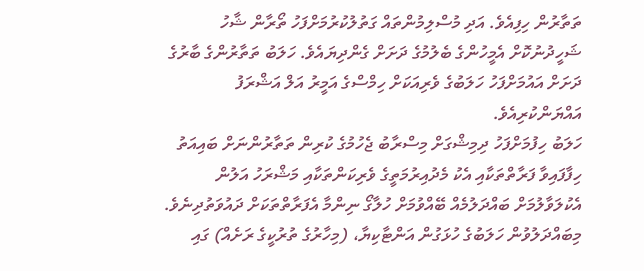ތަތާރުން ހިފިއެވެ. އަދި މުސްލިމުންތައް ގަތުލުކުރުމަށްފަހު ތޯރާން ޝާހު ޝަހީދުނުކޮށް އެމީހުންގެ ބެލުމުގެ ދަށަށް ގެންދިޔައެވެ. ހަލަބު ތަތާރުންގެ ބާރުގެ ދަށަށް އައުމަށްފަހު ހަލަބުގެ ވެރިއަކަށް ހިމްސްގެ އަމީރު އަލް އަޝްރަފު އައްޔަންކުރިއެވެ.
ހަލަބު ހިފުމަށްފަހު ދިމިޝްގަށް މިސްރާބު ޖެހުމުގެ ކުރިން ތަތާރުންނަށް ބައިއަތު ހިފާފައިވާ ފަރާތްތަކާއި އެކު މެދުއިރުމަތީގެ ވެރިކަންތަކާއި މަޝްރަހު އަލުން އެކުލަވާލުމަށް ބައްދަލުމެއް ބޭއްވުމަށް ހުލާގޯ ނިންމާ އެފަރާތްތަކަށް ދައުވަތުދިނެވެ. މިބައްދަލުވުން ހަލަބުގެ ހުޅަގުން އަންޓާކިޔާ، (މިހާރުގެ ތުރުކީގެ ރަށެއް) ގައި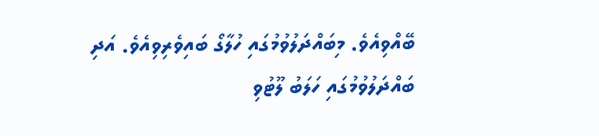ބޭއްވިއެވެ. މިބައްދަލުވުމުގައި ހުލާގޯ ބައިވެރިވިއެވެ. އަދި ބައްދަލުވުމުގައި ހަލަބު ލޫޓުވި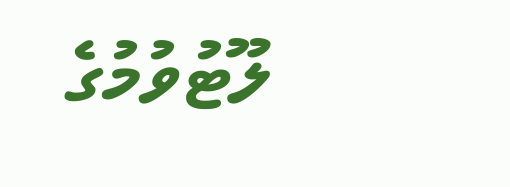ލޫޓުވުމުގެ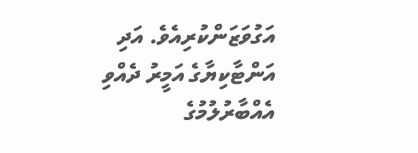އަގުވަޒަންކުރިއެވެ. އަދި އަންޓާކިޔާގެ އަމީރު ދެއްވި އެއްބާރުލުމުގެ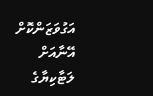އަގުވަޒަންކޮށް އޭނާއަށް ލަޓާކިޔާގެ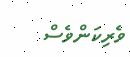ވެރިކަންވެސް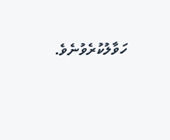ހަވާލުކުރެވުނެވެ.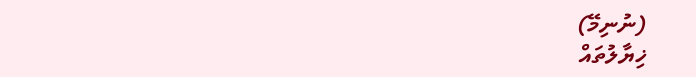(ނުނިމޭ)
ޚިޔާލުތައް